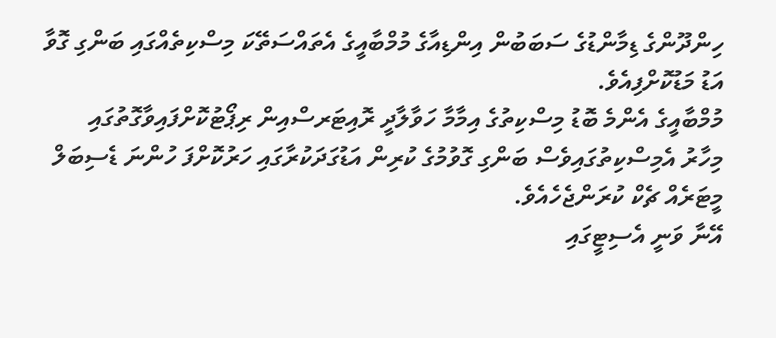ހިންދޫންގެ ޑިމާންޑުގެ ސަބަބުން އިންޑިއާގެ މުމްބާއީގެ އެތައްސަތޭކަ މިސްކިތެއްގައި ބަންގި ގޮވާ އަޑު މަޑުކޮށްފިއެވެ.
މުމްބާއީގެ އެންމެ ބޮޑު މިސްކިތުގެ އިމާމާ ހަވާލާދީ ރޮއިޓަރސްއިން ރިޕޯޓުކޮށްފައިވާގޮތުގައި މިހާރު އެމިސްކިތުގައިވެސް ބަންގި ގޮވުމުގެ ކުރިން އަޑުގަދަކުރާގައި ހަރުކޮށްފަ ހުންނަ ޑެސިބަލް މީޓަރެއް ޗެކް ކުރަންޖެހެއެވެ.
އޭނާ ވަނީ އެސިޓީގައި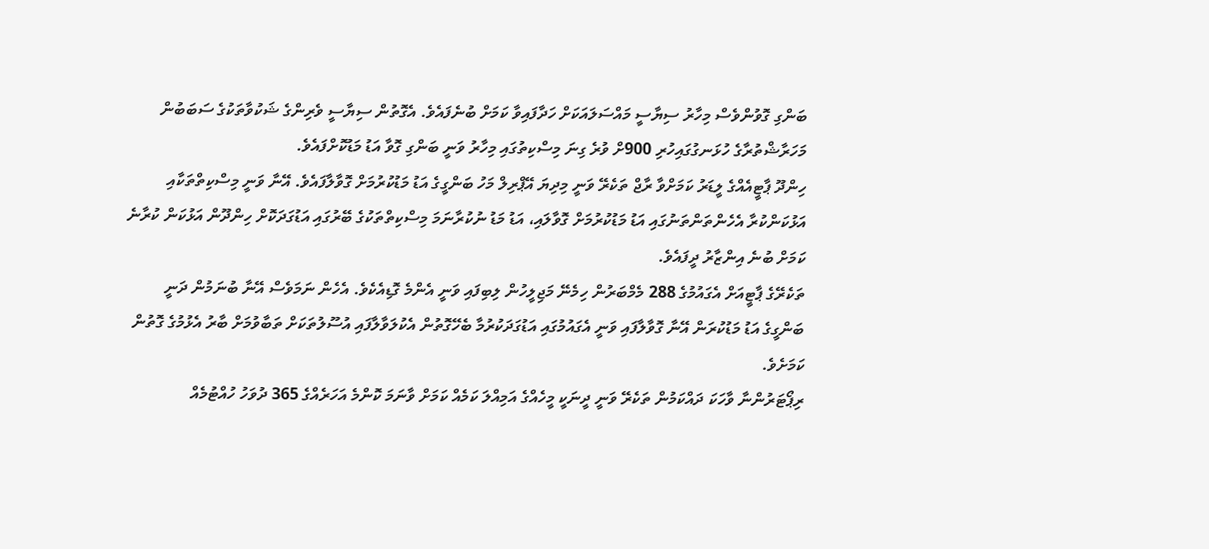ބަންގި ގޮވުންވެސް މިހާރު ސިޔާސީ މައްސަލައަކަށް ހަދާފައިވާ ކަމަށް ބުނެފައެވެ. އެގޮތުން ސިޔާސީ ވެރިންގެ ޝަކުވާތަކުގެ ސަބަބުން މަހަރާޝްތުރާގެ ހުޅަނގުގައިހުރި 900ށް ވުރެ ގިނަ މިސްކިތުގައި މިހާރު ވަނީ ބަންގި ގޮވާ އަޑު މަޑުކޮށްފައެވެ.
ހިންދޫ ޕާޓީއެއްގެ ލީޑަރު ކަމަށްވާ ރާޖް ތަކެރޭ ވަނީ މިދިޔަ އޭޕްރިލް މަހު ބަންގީގެ އަޑު މަޑުކުރުމަށް ގޮވާލާފައެވެ. އޭނާ ވަނީ މިސްކިތްތަކާއި އަޅުކަންކުރާ އެހެންތަންތަނުގައި އަޑު މަޑުކުރުމަށް ގޮވާލައި، އަޑު މަޑު ނުކުރާނަމަ މިސްކިތްތަކުގެ ބޭރުގައި އަޑުގަދަކޮށް ހިންދޫން އަޅުކަން ކުރާނެ ކަމަށް ބުނެ އިންޒާރު ދީފައެވެ.
ތަކެރޭގެ ޕާޓީއަށް އެގައުމުގެ 288 މެމްބަރުން ހިމެނޭ މަޖިލީހުން ލިބިފައި ވަނީ އެންމެ ގޮޑިއެކެވެ. އެހެން ނަމަވެސް އޭނާ ބުނަމުން ދަނީ ބަންގީގެ އަޑު މަޑުކުރަން އޭނާ ގޮވާލާފައި ވަނީ އެގައުމުގައި އަޑުގަދަކުރުމާ ބެހޭގޮތުން އެކުލަވާލާފައި އުސޫލުތަކަށް ތަބާވުމަށް ބާރު އެޅުމުގެ ގޮތުން ކަމަށެވެ.
ރިޕޯޓަރުންނާ ވާހަކަ ދައްކަމުން ތަކެރޭ ވަނީ ދީނަކީ މީހެއްގެ އަމިއްލަ ކަމެއް ކަމަށް ވާނަމަ ކޮންމެ އަހަރެއްގެ 365 ދުވަހު ހުއްޓުމެއް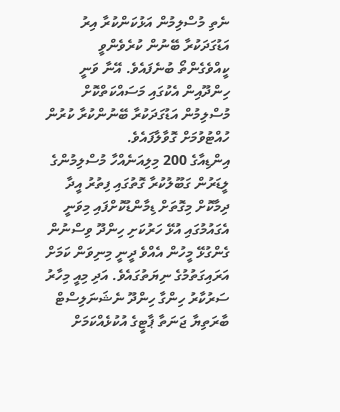ނެތި މުސްލިމުން އަޅުކަންކުރާ އިރު އަޑުގަދަކުރާ ބޭނުން ކުރެވެންވީ ކީއްވެގެންތޯ ބުނެފައެވެ. އޭނާ ވަނީ ހިންދޫއިން އެކުގައި މަސައްކަތްކޮށް މުސްލިމުން އަޑުގަދަކުރާ ބޭނުންކުރާ ކުރުން ހުއްޓުވުމަށް ގޮވާލާފައެވެ.
އިންޑިއާގެ 200 މިލިއަނެއްހާ މުސްލިމުންގެ ލީޑަރުން ގަބޫލުކުރާ ގޮތުގައި ފިތުރު އީދާ ދިމާކޮށް މިގޮތަށް ޑިމާންޑުކޮށްފައި މިވަނީ އެގައުމުގައި އުޅޭ ހަރުކަށި ހިންދޫ ވިސްނުން ގެންގުޅޭ މީހުން އެއްވެ ދީނީ މިނިވަން ކަމަށް އަރައިގަތުމުގެ ނިޔަތުގައެވެ. އަދި މިއީ މިހާރު ސަރުކާރު ހިންގާ ހިންދޫ ނެޝަނަލިސްޓް ބާރަތިޔާ ޖަނަތާ ޕާޓީގެ އުކުޅެއްކަމަށް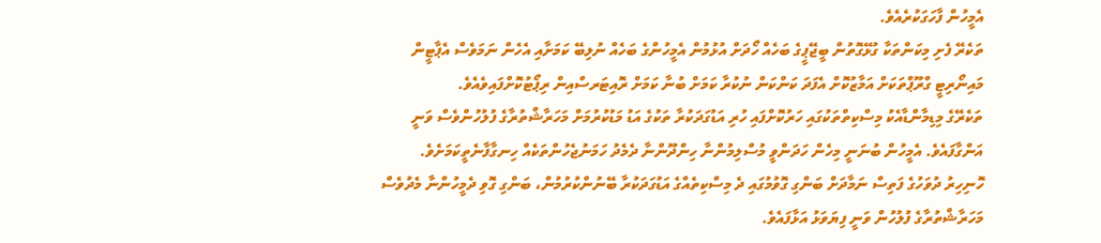އެމީހުން ފާހަގަކުރެއެވެ.
ތަކެރޭ ފެށި މިކަންތަކާ ގުޅޭގޮތުން ބީޖޭޕީގެ ބަހެއް ހޯދަށް އުޅުމުން އެމީހުންގެ ބަހެއް ނުލިބޭ ކަމަށާއި އެހެން ނަމަވެސް އެޕާޓީން މައިނޯރިޓީ ގްރޫޕްތަކަށް އަމާޒުކޮށް އެފަދަ ކަންކަން ނުކުރާ ކަމަށް ބުނާ ކަމަށް ރޮއިޓަރސްއިން ރިޕޯޓުކޮށްފައިވެއެވެ.
ތަކެރޭގެ މިޑިމާންޑާއެކު މިސްކިތްތަކުގައި ހަރުކޮށްފައި ހުރި އަޑުގަދަކުރާ ތަކުގެ އަޑު މަޑުކުރުމަށް މަހަރާޝްތުރާގެ ފުލުހުންވެސް ވަނީ އަންގާފައެވެ. އެމީހުން ބުނަނީ މިހެން ހަދަންވީ މުސްލިމުންނާ ހިންދޫންނާ ދެމެދު ހަމަނުޖެހުންތަކެއް ހިނގާފާނެތީކަމަށެވެ.
ހޮނިހިރު ދުވަހުގެ ފަތިސް ނަމާދަށް ބަންގި ގޮވުމުގައި ދެ މިސްކިތެއްގެ އަޑުގަދަކުރާ ބޭނުންކުރުމުން، ބަންގި ގޮވި ދެމީހުންނާ މެދުވެސް މަހަރާޝްތުރާގެ ފުލުހުން ވަނީ ފިޔަވަޅު އަޅާފައެވެ.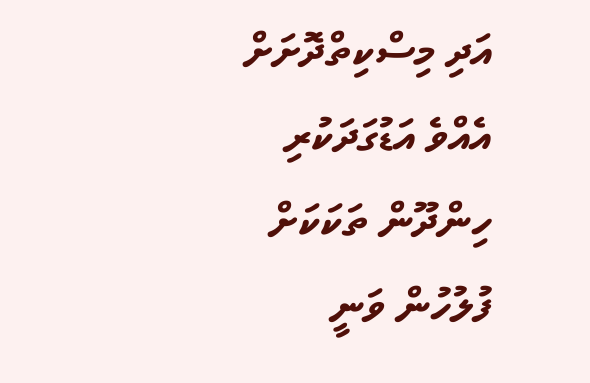އަދި މިސްކިތްދޮށަށް އެއްވެ އަޑުގަދަކުރި ހިންދޫން ތަކަކަށް ފުލުހުން ވަނީ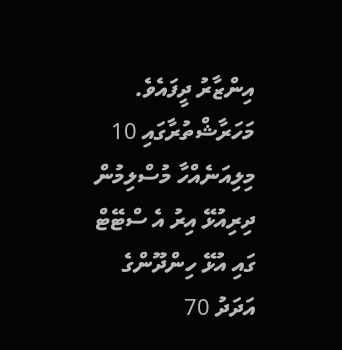އިންޒާރު ދީފައެވެ.
މަހަރާޝްތުރާގައި 10 މިލިއަނެއްހާ މުސްލިމުން ދިރިއުޅޭ އިރު އެ ސްޓޭޓް ގައި އުޅޭ ހިންދޫންގެ އަދަދު 70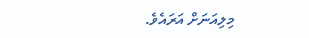މިލިއަނަށް އަރައެވެ.